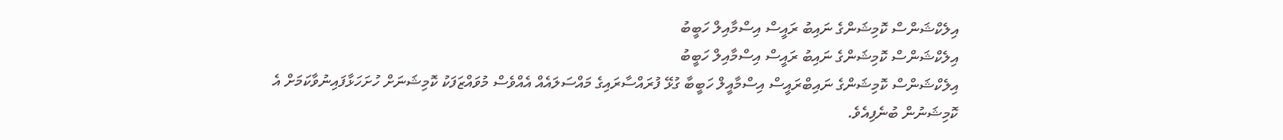އިލެކްޝަންސް ކޮމިޝަންގެ ނައިބު ރައީސް އިސްމާއިލް ހަބީބު
އިލެކްޝަންސް ކޮމިޝަންގެ ނައިބު ރައީސް އިސްމާއިލް ހަބީބު
އިލެކްޝަންސް ކޮމިޝަންގެ ނައިބްރައީސް އިސްމާއީލް ހަބީބާ ގުޅޭ ފުރައްސާރައިގެ މައްސަލައެއް އެއްވެސް މުވައްޒަފަކު ކޮމިޝަނަށް ހުށަހަޅާފައިނުވާކަމަށް އެ ކޮމިޝަނުން ބުނެފިއެވެ.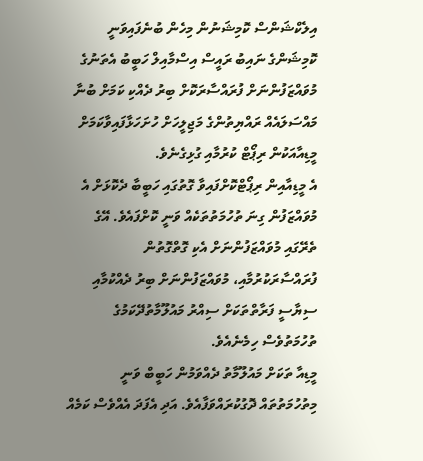އިލެކްޝަންސް ކޮމިޝަނުން މިހެން ބުނެފައިވަނީ ކޮމިޝަންގެ ނައިބު ރައީސް އިސްމާއިލް ހަބީބު އެތަނުގެ މުވައްޒަފުންނަށް ފުރައްސާރަކޮށް ބިރު ދެއްކި ކަމަށް ބުނާ މައްސަލައެއް ރައްޔިތުންގެ މަޖިލީހަށް ހުށަހަޅާފައިވާކަމަށް މީޑިއާއަކުން ރިޕޯޓް ކުރުމާއި ގުޅިގެނެވެ.
އެ މީޑިއާއިން ރިޕޯޓްކޮށްފައިވާ ގޮތުގައި ހަބީބާ ދެކޮޅަށް އެ މުވައްޒަފުން ގިނަ ތުހުމަތުތަކެއް ވަނީ ކޮށްފައެވެ. އޭގެ ތެރޭގައި މުވައްޒަފުންނަށް އެކި ގޮތްގޮތުން ފުރައްސާރަކުރުމާއި، މުވައްޒަފުންނަށް ބިރު ދެއްކުމާއި ސިޔާސީ ފަރާތްތަކަށް ސިއްރު މައުލޫމާތުދޭކަމުގެ ތުހުމަތުވެސް ހިމެނެއެވެ.
މީޑިއާ ތަކަށް މައުލޫމާތު ދެއްވަމުން ހަބީބް ވަނީ މިތުހުމަތުތައް ދޮގުކުރައްވަފާއެވެ. އަދި އެފަދަ އެއްވެސް ކަމެއް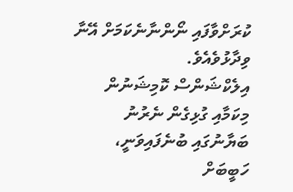ކުރަށްވާފައި ނޯންނާނެކަމަށް އޭނާ ވިދާޅުވެއެވެ.
އިލެކްޝަންސް ކޮމިޝަނުން މިކަމާއި ގުޅިގެން ނެރުނު ބަޔާނުގައި ބުނެފައިވަނީ، ހަބީބަށް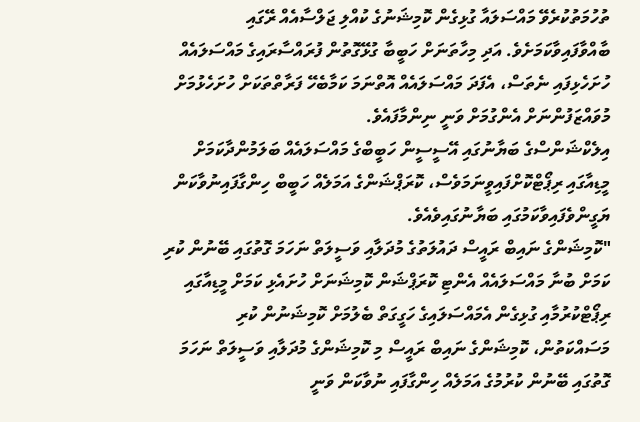ތުހުމަތުކުރެވޭ މައްސަލައާ ގުޅިގެން ކޮމިޝަނުގެ ކުއްލި ޖަލްސާއެއް ރޭގައި ބާއްވާފައިވާކަމަށެވެ. އަދި މިހާތަނަށް ހަބީބާ ގުޅޭގޮތުން ފުރައްސާރައިގެ މައްސަލައެއް ހުށަހެޅިފައި ނެތަސް، އެފަދަ މައްސަލައެއް އޮތްނަމަ ކަމާބެހޭ ފަރާތްތަކަށް ހުށަހެޅުމަށް މުވައްޒަފުންނަށް އެންގުމަށް ވަނީ ނިންމާފައެވެ.
އިލެކްޝަންސްގެ ބަޔާނުގައި އޭސީސީން ހަބީބްގެ މައްސަލައެއް ބަލަމުންދާކަމަށް މީޑިއާގައި ރިޕޯޓްކޮށްފައިވީނަމަވެސް، ކޮރަޕްޝަންގެ އަމަލެއް ހަބީބް ހިންގާފައިނުވާކަން ޔަގީންވެފައިވާކަމުގައި ބަޔާނުގައިވެއެވެ.
"ކޮމިޝަންގެ ނައިބް ރައީސް ދައުލަތުގެ މުދަލާއި ވަސީލަތް ނަހަމަ ގޮތުގައި ބޭނުން ކުރި ކަމަށް ބުނާ މައްސަލައެއް އެންޓި ކޮރަޕްޝަން ކޮމިޝަނަށް ހުށައެޅި ކަމަށް މީޑިއާގައި ރިޕޯޓްކުރުމާއި ގުޅިގެން އެމައްސަލައިގެ ހަގީގަތް ބެލުމަށް ކޮމިޝަނުން ކުރި މަސައްކަތުން، ކޮމިޝަންގެ ނައިބް ރައީސް މި ކޮމިޝަންގެ މުދަލާއި ވަސީލަތް ނަހަމަ ގޮތުގައި ބޭނުން ކުރުމުގެ އަމަލެއް ހިންގާފައި ނުވާކަން ވަނީ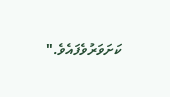ކަށަވަރުވެފައެވެ."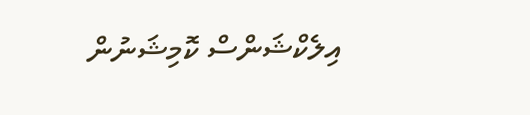އިލެކްޝަންސް ކޮމިޝަނުން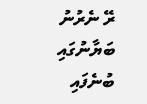ރޭ ނެރުނު ބަޔާނުގައި ބުނެފައި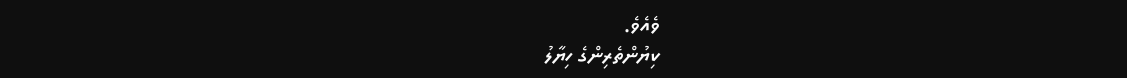ވެއެވެ.
ކިޔުންތެރިންގެ ހިޔާލު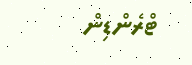ޓްރެންޑިން